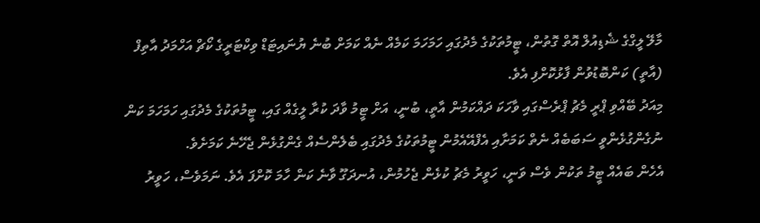މާލޭ ލީގްގެ ޝެޑިއުލް އޮތް ގޮތުން، ޓީމުތަކުގެ މެދުގައި ހަމަހަމަ ކަމެއް ނެއް ކަމަށް ބުނެ ޔުނައިޓަޑް ވިކްޓަރީގެ ކޯޗް އަހްމަދު އާތިފް (އާތީ) ކަންބޮޑުވުން ފާޅުކޮށްފި އެވެ.
މިއަދު ބޭއްވި ޕްރީ މެޗު ޕްރެސްގައި ވާހަކަ ދައްކަމުން އާތީ، ބުނީ، އަށް ޓީމު ވާދަ ކުރާ ލީގެއް ގައި، ޓީމުތަކުގެ މެދުގައި ހަމަހަމަ ކަން ނުގެންގުޅެންވީ ސަބަބެއް ނެތް ކަމަށާއި އެފްއޭއެމުން ޓީމުތަކުގެ މެދުގައި ބެލެންސެއް ގެންގުޅެން ޖެހޭނެ ކަމަށެވެ.
އެހެން ބައެއް ޓީމު ތަކުން ވެސް ވަނީ، ހަވީރު މެޗު ކުޅެން ޖެހުމުން، އުނދަގޫ ވާނެ ކަން ހާމަ ކޮށްފަ އެވެ. ނަމަވެސް، ހަވީރު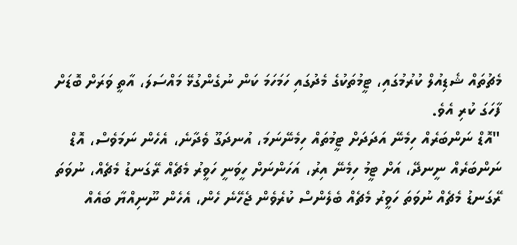މެޗުތައް ޝެޑިއުލް ކުރުމުގައި، ޓީމުތަކުގެ މެދުގައި ހަމަހަމަ ކަން ނުގެންގުޅޭ މައްސަލަ، އާތީ ވަރަށް ބޮޑަށް ފާހަގަ ކުރި އެވެ.
"އޮޑް ނަންބަރެއް ހިމެނޭ އަދަދަށް ޓީމުތައް ހިމެނޭނަމަ، އުނދަގޫ ވެދާނެ، އެހެން ނަމަވެސް، އޮޑް ނަންބަރެއް ނީނދޭ، އަށް ޓީމު ހިމެނޭ އިރު، އަހަންނަށް ހީވަނީ ހަވީރު މެޗެއް ރޭގަނޑު މެޗެއް، ނުވަތަ ރޭގަނޑު މެޗެއް ނުވަތަ ހަވީރު މެޗެއް ބެލެންސް ކުރެވެން ޖެހޭނެ ހެން، އެހެން ނޫނިއްޔާ ބައެއް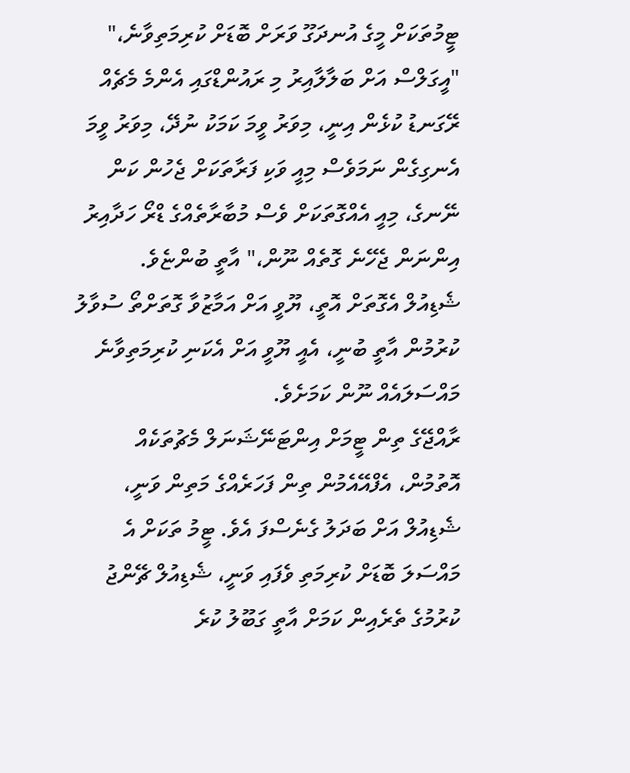ޓީމުތަކަށް މީގެ އުނދަގޫ ވަރަށް ބޮޑަށް ކުރިމަތިވާނެ،"
"އީގަލްސް އަށް ބަލާލާއިރު މި ރައުންޑްގައި އެންމެ މެޗެއް ރޭގަނޑު ކުޅެން އިނީ، މިވަރު ވީމަ ކަމަކު ނުދޭ، މިވަރު ވީމަ އެނގިގެން ނަމަވެސް މިއީ ވަކި ފަރާތަކަށް ޖެހުން ކަން ނޭނގެ، މިއީ އެއްގޮތަކަށް ވެސް މުބާރާތެއްގެ ޑްރޯ ހަދާއިރު އިންނަން ޖެހޭނެ ގޮތެއް ނޫން،" އާތީ ބުންޏެވެ.
ޝެޑިއުލް އެގޮތަށް އޮތީ، ޔޫވީ އަށް އަމާޒުވާ ގޮތަށްތޯ ސުވާލު ކުރުމުން އާތީ ބުނީ، އެއީ ޔޫވީ އަށް އެކަނި ކުރިމަތިވާނެ މައްސަލައެއް ނޫން ކަމަށެވެ.
ރާއްޖޭގެ ތިން ޓީމަށް އިންޓަނޭޝަނަލް މެޗުތަކެއް އޮތުމުން، އެފްއޭއެމުން ތިން ފަހަރެއްގެ މަތިން ވަނީ، ޝެޑިއުލް އަށް ބަދަލު ގެނެސްފަ އެވެ. ޓީމު ތަކަށް އެ މައްސަލަ ބޮޑަށް ކުރިމަތި ވެފައި ވަނީ، ޝެޑިއުލް ޗޭންޖު ކުރުމުގެ ތެރެއިން ކަމަށް އާތީ ގަބޫލު ކުރެ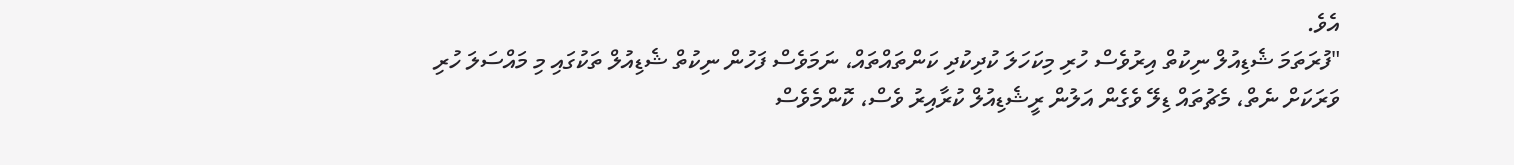އެވެ.
"ފުރަތަމަ ޝެޑިއުލް ނިކުތް އިރުވެސް ހުރި މިކަހަލަ ކުދިކުދި ކަންތައްތައް، ނަމަވެސް ފަހުން ނިކުތް ޝެޑިއުލް ތަކުގައި މި މައްސަލަ ހުރި ވަރަކަށް ނެތް، މެޗުތައް ޑިލޭ ވެގެން އަލުން ރީޝެޑިއުލް ކުރާއިރު ވެސް، ކޮންމެވެސް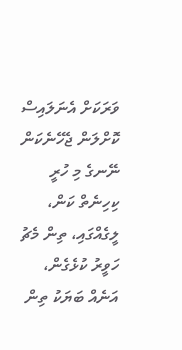ވަރަކަށް އެނަލައިސް ކޮށްލަން ޖެހޭނެކަން ނޭނގެ މި ހުރީ ކިހިނެތް ކަން، ލީގެއްގައި، ތިން މެޗު ހަވީރު ކުޅެގެން، އަނެއް ބަޔަކު ތިން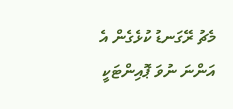މެޗު ރޭގަނޑު ކުޅެގެން އެ އަންނަ ނުވަ ޕޮއިންޓަކީ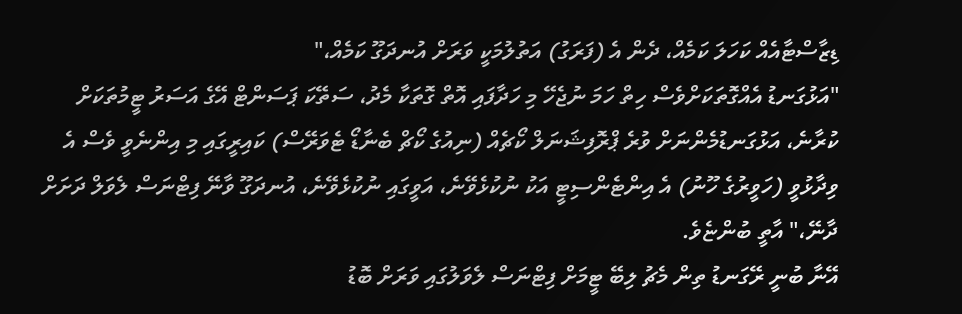ޑިޒާސްޓާއެއް ކަހަލަ ކަމެއް، ދެން އެ (ފަރަގު) އަތުލުމަކީ ވަރަށް އުނދަގޫ ކަމެއް،"
"އަޅުގަނޑު އެއްގޮތަކަށްވެސް ހިތް ހަމަ ނުޖެހޭ މި ހަދާފައި އޮތް ގޮތަކާ މެދު، ސަތޭކަ ޕަސަންޓް އޭގެ އަސަރު ޓީމުތަކަށް ކުރާނެ، އަޅުގަނޑުމެންނަށް ވުރެ ޕްރޮފިޝަނަލް ކޯޗެއް (ނިއުގެ ކޯޗް ބެނާޑޯ ޓެވަރޭސް) ކައިރީގައި މި އިންނެވީ ވެސް އެ ވިދާޅުވީ (ހަވީރުގެ ހޫނު) އެ އިންޓެންސިޓީ އަކު ނުކުޅެވޭނެ، އަވީގައި ނުކުޅެވޭނެ، އުނދަގޫ ވާނޭ ފިޓްނަސް ލެވަލް ދަށަށް ދާނޭ،" އާތީ ބުންޏެވެ.
އޭނާ ބުނީ ރޭގަނޑު ތިން މެޗު ލިބޭ ޓީމަށް ފިޓްނަސް ލެވަލުގައި ވަރަށް ބޮޑު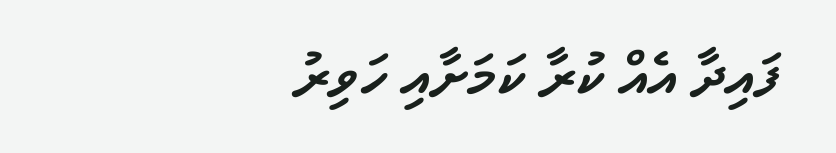ފައިދާ އެއް ކުރާ ކަމަށާއި ހަވިރު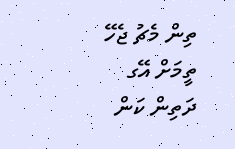ތިން މެޗު ޖެހޭ ތީމަށް އޭގ ދަތިން ކަން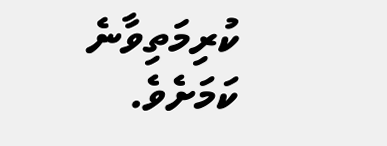ކުރިމަތިވާނެ ކަމަށެވެ.